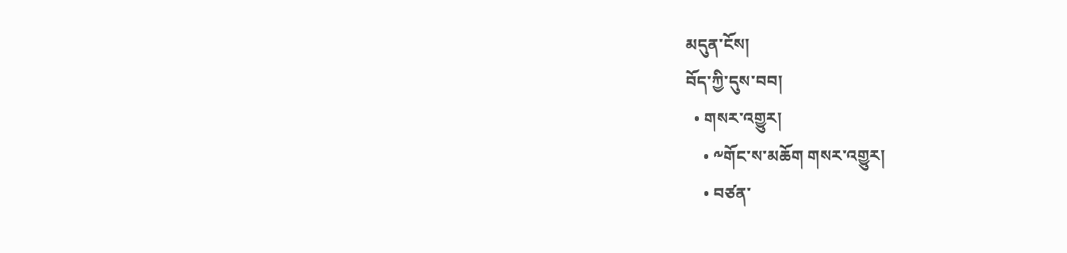མདུན་ངོས།
བོད་ཀྱི་དུས་བབ།
  • གསར་འགྱུར།
    • ༸གོང་ས་མཆོག གསར་འགྱུར།
    • བཙན་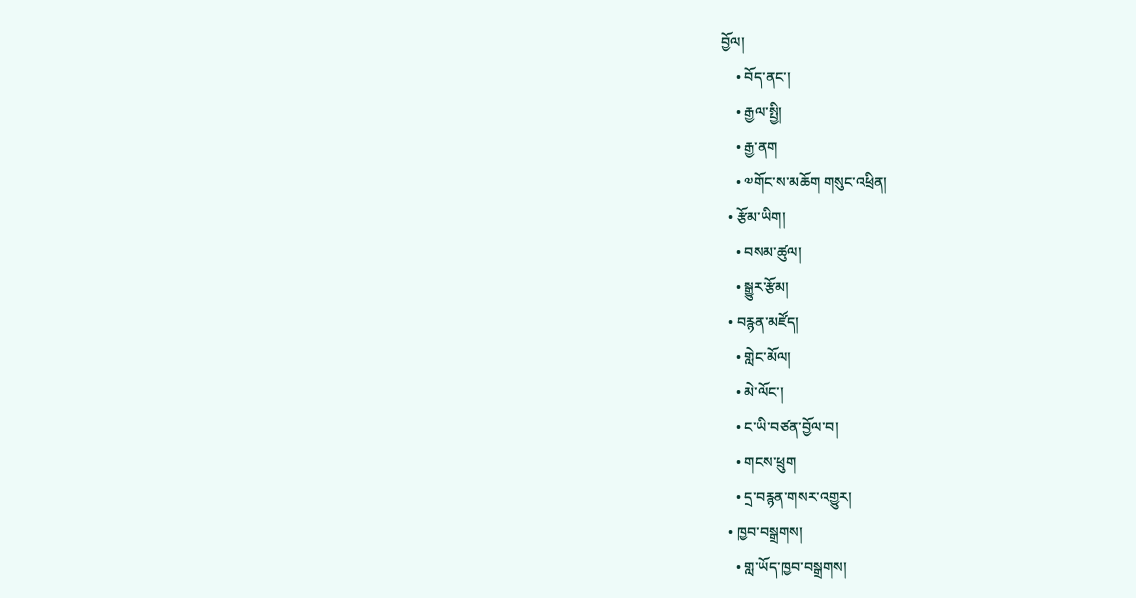བྱོལ།
    • བོད་ནང་།
    • རྒྱལ་སྤྱི།
    • རྒྱ་ནག
    • ༧གོང་ས་མཆོག གསུང་འཕྲིན།
  • རྩོམ་ཡིག།
    • བསམ་ཚུལ།
    • སྒྱུར་རྩོམ།
  • བརྙན་མཛོད།
    • གླེང་མོལ།
    • མེ་ལོང་།
    • ང་ཡི་བཙན་བྱོལ་བ།
    • གངས་ཕྲུག
    • དྲ་བརྙན་གསར་འགྱུར།
  • ཁྱབ་བསྒྲགས།
    • གླ་ཡོད་ཁྱབ་བསྒྲགས།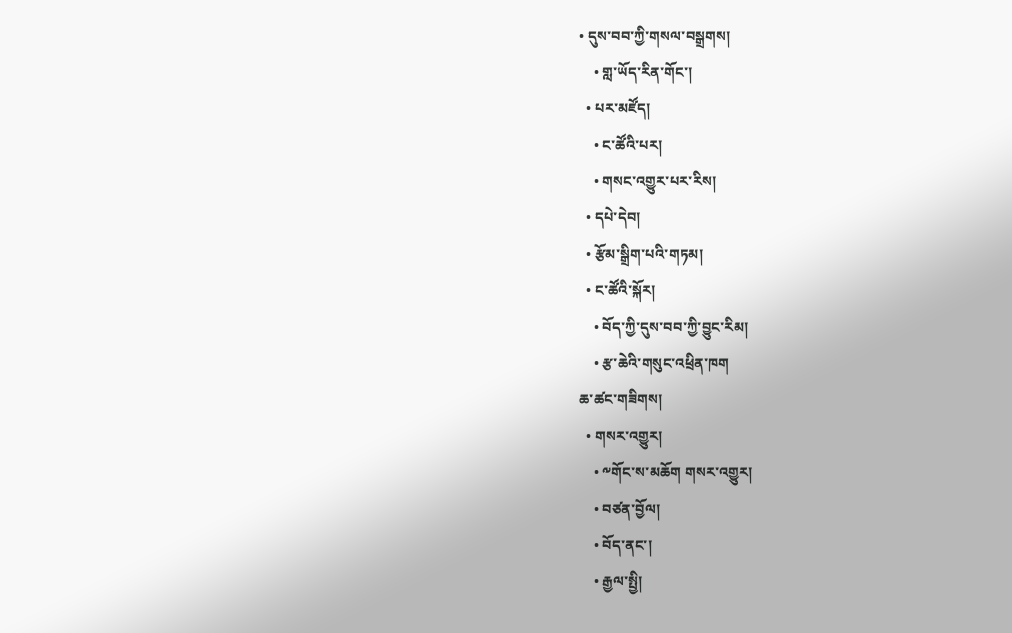• དུས་བབ་ཀྱི་གསལ་བསྒྲགས།
    • གླ་ཡོད་རིན་གོང་།
  • པར་མཛོད།
    • ང་ཚོའི་པར།
    • གསང་འགྱུར་པར་རིས།
  • དཔེ་དེབ།
  • རྩོམ་སྒྲིག་པའི་གཏམ།
  • ང་ཚོའི་སྐོར།
    • བོད་ཀྱི་དུས་བབ་ཀྱི་བྱུང་རིམ།
    • རྩ་ཆེའི་གསུང་འཕྲིན་ཁག
ཆ་ཚང་གཟིགས།
  • གསར་འགྱུར།
    • ༸གོང་ས་མཆོག གསར་འགྱུར།
    • བཙན་བྱོལ།
    • བོད་ནང་།
    • རྒྱལ་སྤྱི།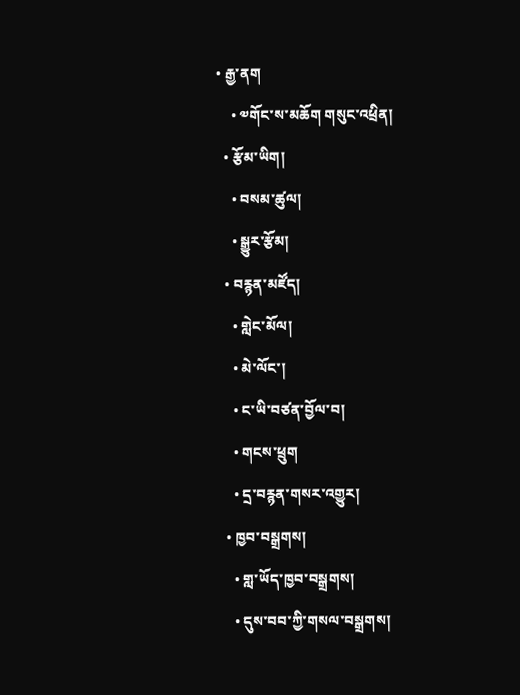• རྒྱ་ནག
    • ༧གོང་ས་མཆོག གསུང་འཕྲིན།
  • རྩོམ་ཡིག།
    • བསམ་ཚུལ།
    • སྒྱུར་རྩོམ།
  • བརྙན་མཛོད།
    • གླེང་མོལ།
    • མེ་ལོང་།
    • ང་ཡི་བཙན་བྱོལ་བ།
    • གངས་ཕྲུག
    • དྲ་བརྙན་གསར་འགྱུར།
  • ཁྱབ་བསྒྲགས།
    • གླ་ཡོད་ཁྱབ་བསྒྲགས།
    • དུས་བབ་ཀྱི་གསལ་བསྒྲགས།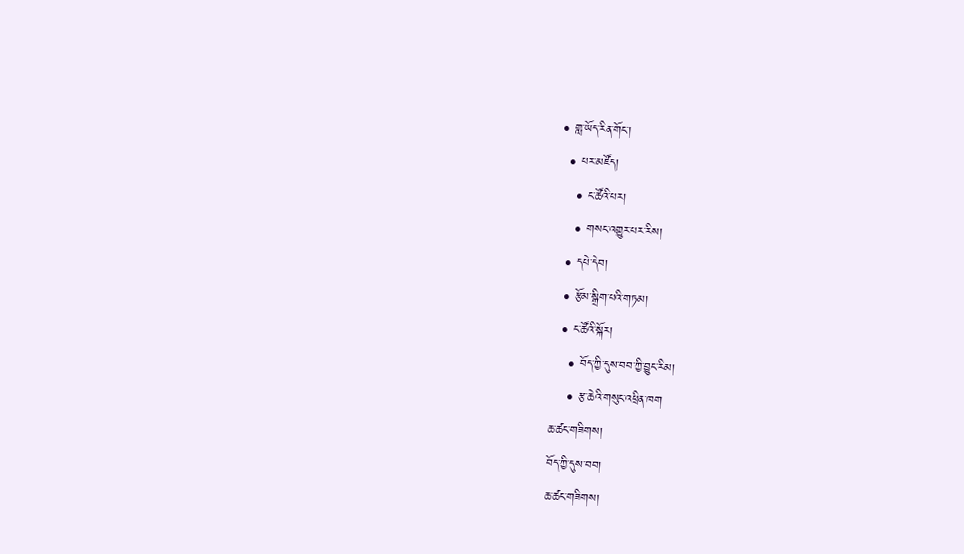• གླ་ཡོད་རིན་གོང་།
  • པར་མཛོད།
    • ང་ཚོའི་པར།
    • གསང་འགྱུར་པར་རིས།
  • དཔེ་དེབ།
  • རྩོམ་སྒྲིག་པའི་གཏམ།
  • ང་ཚོའི་སྐོར།
    • བོད་ཀྱི་དུས་བབ་ཀྱི་བྱུང་རིམ།
    • རྩ་ཆེའི་གསུང་འཕྲིན་ཁག
ཆ་ཚང་གཟིགས།
བོད་ཀྱི་དུས་བབ།
ཆ་ཚང་གཟིགས།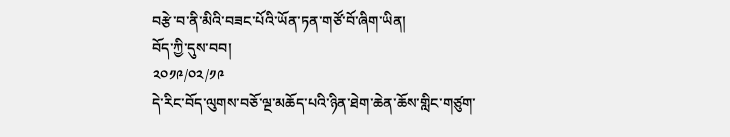བརྩེ་བ་ནི་མིའི་བཟང་པོའི་ཡོན་ཏན་གཙོ་བོ་ཞིག་ཡིན།
བོད་ཀྱི་དུས་བབ།
༢༠༡༩/༠༢/༡༩
དེ་རིང་བོད་ལུགས་བཅོ་ལྔ་མཆོད་པའི་ཉིན་ཐེག་ཆེན་ཆོས་གླིང་གཙུག་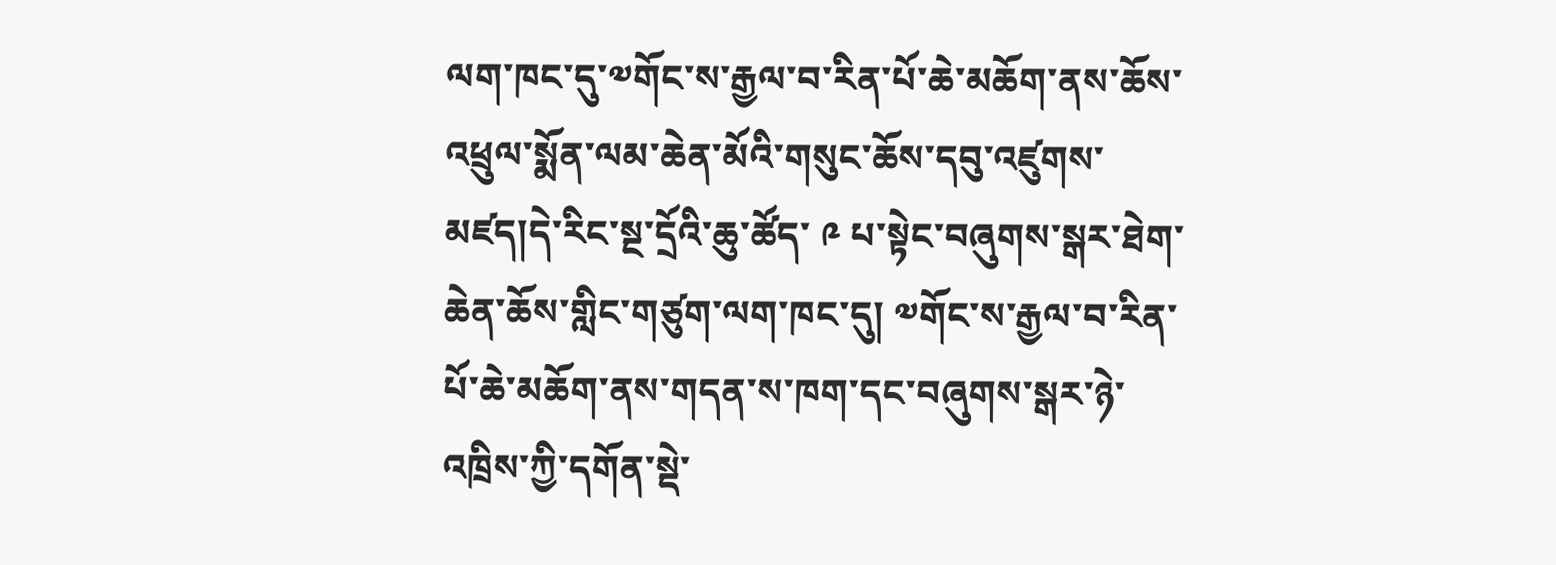ལག་ཁང་དུ་༧གོང་ས་རྒྱལ་བ་རིན་པོ་ཆེ་མཆོག་ནས་ཆོས་འཕྲུལ་སྨོན་ལམ་ཆེན་མོའི་གསུང་ཆོས་དབུ་འཛུགས་མཛད།དེ་རིང་སྔ་དྲོའི་ཆུ་ཚོད་ ༩ པ་སྟེང་བཞུགས་སྒར་ཐེག་ཆེན་ཆོས་གླིང་གཙུག་ལག་ཁང་དུ། ༧གོང་ས་རྒྱལ་བ་རིན་པོ་ཆེ་མཆོག་ནས་གདན་ས་ཁག་དང་བཞུགས་སྒར་ཉེ་འཁྲིས་ཀྱི་དགོན་སྡེ་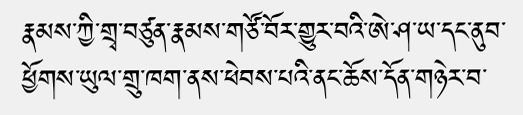རྣམས་ཀྱི་གྲྭ་བཙུན་རྣམས་གཙོ་བོར་གྱུར་བའི་ཨེ་ཤ་ཡ་དང་ནུབ་ཕྱོགས་ཡུལ་གྲུ་ཁག་ནས་ཕེབས་པའི་ནང་ཆོས་དོན་གཉེར་བ་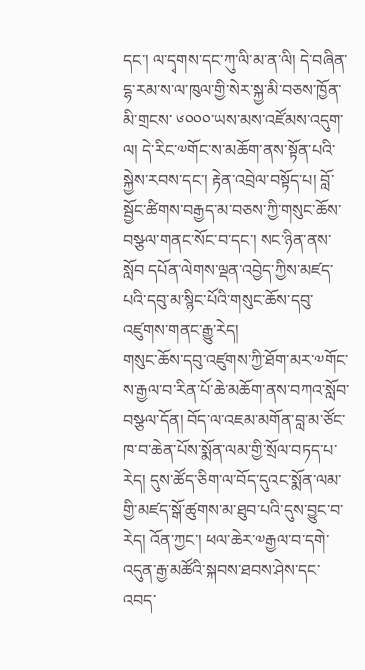དང་། ལ་དྭགས་དང་ཀུ་ལི་མ་ན་ལི། དེ་བཞིན་དྷ་རམ་ས་ལ་ཁུལ་གྱི་སེར་སྐྱ་མི་བཅས་ཁྱོན་མི་གྲངས་ ༦༠༠༠་ཡས་མས་འཛོམས་འདུག་ལ། དེ་རིང་༧གོང་ས་མཆོག་ནས་སྟོན་པའི་སྐྱེས་རབས་དང་། རྟེན་འབྲེལ་བསྟོད་པ། བློ་སྦྱོང་ཚིགས་བརྒྱད་མ་བཅས་ཀྱི་གསུང་ཆོས་བསྩལ་གནང་སོང་བ་དང་། སང་ཉིན་ནས་སློབ དཔོན་ལེགས་ལྡན་འབྱེད་ཀྱིས་མཛད་པའི་དབུ་མ་སྙིང་པོའི་གསུང་ཆོས་དབུ་འཛུགས་གནང་རྒྱུ་རེད།
གསུང་ཆོས་དབུ་འཛུགས་ཀྱི་ཐོག་མར་༧གོང་ས་རྒྱལ་བ་རིན་པོ་ཆེ་མཆོག་ནས་བཀའ་སློབ་བསྩལ་དོན། བོད་ལ་འཇམ་མགོན་བླ་མ་ཙོང་ཁ་བ་ཆེན་པོས་སྨོན་ལམ་གྱི་སྲོལ་བཏད་པ་རེད། དུས་ཚོད་ཅིག་ལ་བོད་དུའང་སྨོན་ལམ་གྱི་མཛད་སྒོ་ཚུགས་མ་ཐུབ་པའི་དུས་བྱུང་བ་རེད། འོན་ཀྱང་། ཕལ་ཆེར་༧རྒྱལ་བ་དགེ་འདུན་རྒྱ་མཚོའི་སྐབས་ཐབས་ཤེས་དང་འབད་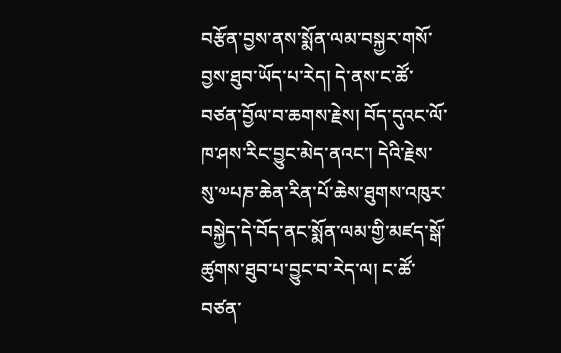བརྩོན་བྱས་ནས་སྨོན་ལམ་བསྐྱར་གསོ་བྱས་ཐུབ་ཡོད་པ་རེད། དེ་ནས་ང་ཚོ་བཙན་བྱོལ་བ་ཆགས་རྗེས། བོད་དུའང་ལོ་ཁ་ཤས་རིང་བྱུང་མེད་ནའང་། དེའི་རྗེས་སུ་༧པཎ་ཆེན་རིན་པོ་ཆེས་ཐུགས་འཁུར་བསྐྱེད་དེ་བོད་ནང་སྨོན་ལམ་གྱི་མཛད་སྒོ་ཚུགས་ཐུབ་པ་བྱུང་བ་རེད་ལ། ང་ཚོ་བཙན་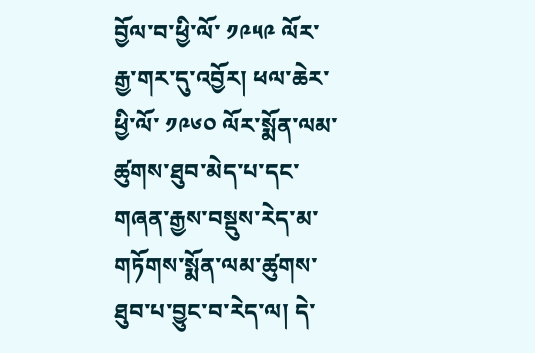བྱོལ་བ་ཕྱི་ལོ་ ༡༩༥༩ ལོར་རྒྱ་གར་དུ་འབྱོར། ཕལ་ཆེར་ཕྱི་ལོ་ ༡༩༦༠ ལོར་སྨོན་ལམ་ཚུགས་ཐུབ་མེད་པ་དང་གཞན་རྒྱས་བསྡུས་རེད་མ་གཏོགས་སྨོན་ལམ་ཚུགས་ཐུབ་པ་བྱུང་བ་རེད་ལ། དེ་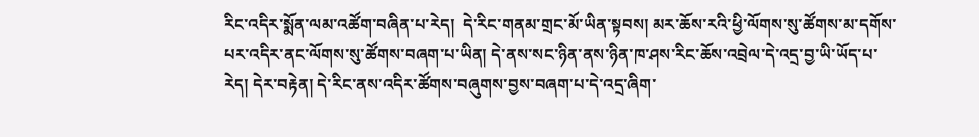རིང་འདིར་སྨོན་ལམ་འཚོག་བཞིན་པ་རེད།  དེ་རིང་གནམ་གྲང་མོ་ཡིན་སྟབས། མར་ཆོས་རའི་ཕྱི་ལོགས་སུ་ཚོགས་མ་དགོས་པར་འདིར་ནང་ལོགས་སུ་ཚོགས་བཞག་པ་ཡིན། དེ་ནས་སང་ཉིན་ནས་ཉིན་ཁ་ཤས་རིང་ཆོས་འབྲེལ་དེ་འདྲ་བྱ་ཡི་ཡོད་པ་རེད། དེར་བརྟེན། དེ་རིང་ནས་འདིར་ཚོགས་བཞུགས་བྱས་བཞག་པ་དེ་འདྲ་ཞིག་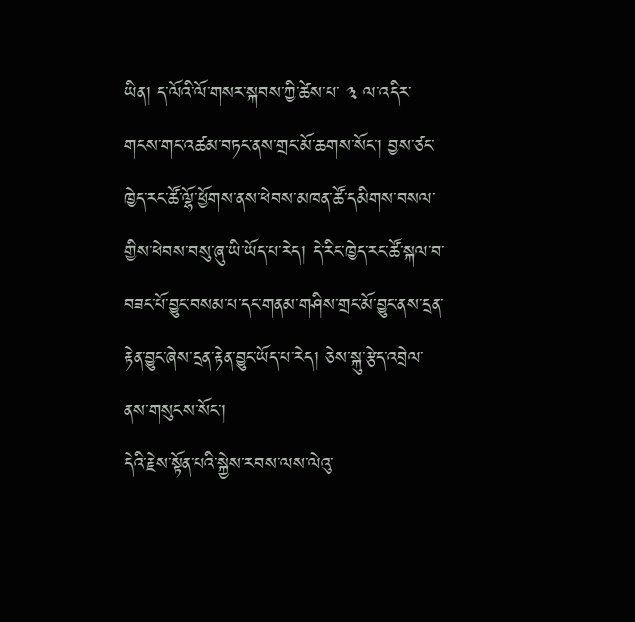ཡིན། ད་ལོའི་ལོ་གསར་སྐབས་ཀྱི་ཚེས་པ་ ༣ ལ་འདིར་གངས་གང་འཚམ་བཏང་ནས་གྲང་མོ་ཆགས་སོང་། བྱས་ཙང་ཁྱེད་རང་ཚོ་ལྷོ་ཕྱོགས་ནས་ཕེབས་མཁན་ཚོ་དམིགས་བསལ་གྱིས་ཕེབས་བསུ་ཞུ་ཡི་ཡོད་པ་རེད། དེ་རིང་ཁྱེད་རང་ཚོ་སྐལ་བ་བཟང་པོ་བྱུང་བསམ་པ་དང་གནམ་གཤིས་གྲང་མོ་བྱུང་ནས་དྲན་རྟེན་བྱུང་ཞེས་དྲན་རྟེན་བྱུང་ཡོད་པ་རེད། ཅེས་སྐུ་རྩེད་འབྲེལ་ནས་གསུངས་སོང་།
དེའི་རྗེས་སྟོན་པའི་སྐྱེས་རབས་ལས་ལེའུ་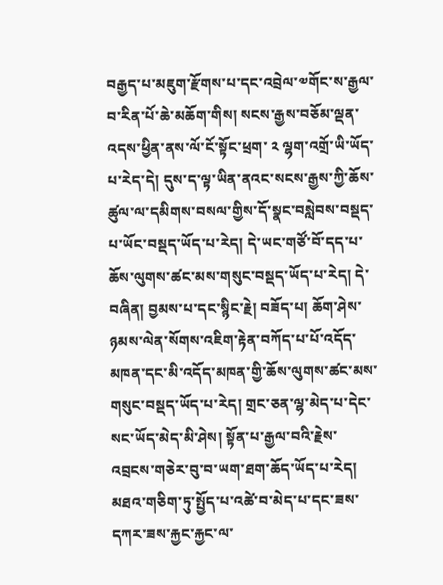བརྒྱད་པ་མཇུག་རྫོགས་པ་དང་འབྲེལ་༧གོང་ས་རྒྱལ་བ་རིན་པོ་ཆེ་མཆོག་གིས། སངས་རྒྱས་བཅོམ་ལྡན་འདས་ཕྱིན་ནས་ལོ་ངོ་སྟོང་ཕྲག་ ༢ ལྷག་འགྲོ་ཡི་ཡོད་པ་རེད་དེ། དུས་ད་ལྟ་ཡིན་ནའང་སངས་རྒྱས་ཀྱི་ཆོས་ཚུལ་ལ་དམིགས་བསལ་གྱིས་དོ་སྣང་བསླེབས་བསྡད་པ་ཡོང་བསྡད་ཡོད་པ་རེད། དེ་ཡང་གཙོ་བོ་དད་པ་ཆོས་ལུགས་ཚང་མས་གསུང་བསྡད་ཡོད་པ་རེད། དེ་བཞིན། བྱམས་པ་དང་སྙིང་རྗེ། བཟོད་པ། ཆོག་ཤེས་ཉམས་ལེན་སོགས་འཇིག་རྟེན་བཀོད་པ་པོ་འདོད་མཁན་དང་མི་འདོད་མཁན་གྱི་ཆོས་ལུགས་ཚང་མས་གསུང་བསྡད་ཡོད་པ་རེད། གྲང་ཅན་ལྷ་མེད་པ་དེང་སང་ཡོད་མེད་མི་ཤེས། སྟོན་པ་རྒྱལ་བའི་རྗེས་འབྲངས་གཅེར་བུ་བ་ཡག་ཐག་ཆོད་ཡོད་པ་རེད། མཐའ་གཅིག་ཏུ་སྤྱོད་པ་འཚེ་བ་མེད་པ་དང་ཟས་དཀར་ཟས་རྐྱང་རྐྱང་ལ་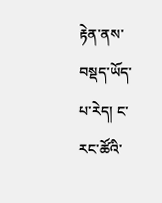རྟེན་ནས་བསྡད་ཡོད་པ་རེད། ང་རང་ཚོའི་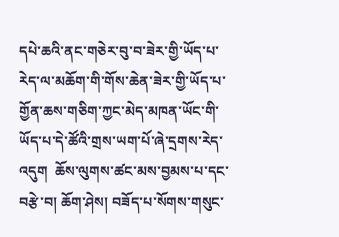དཔེ་ཆའི་ནང་གཅེར་བུ་བ་ཟེར་གྱི་ཡོད་པ་རེད་ལ་མཆོག་གི་གོས་ཆེན་ཟེར་གྱི་ཡོད་པ་གྱོན་ཆས་གཅིག་ཀྱང་མེད་མཁན་ཡོང་གི་ཡོད་པ་དེ་ཚོའི་གྲས་ཡག་པོ་ཞེ་དྲགས་རེད་འདུག  ཆོས་ལུགས་ཚང་མས་བྱམས་པ་དང་བརྩེ་བ། ཆོག་ཤེས། བཟོད་པ་སོགས་གསུང་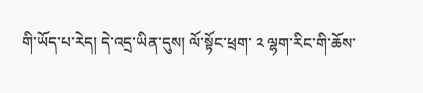གི་ཡོད་པ་རེད། དེ་འདྲ་ཡིན་དུས། ལོ་སྟོང་ཕྲག་ ༢ ལྷག་རིང་གི་ཆོས་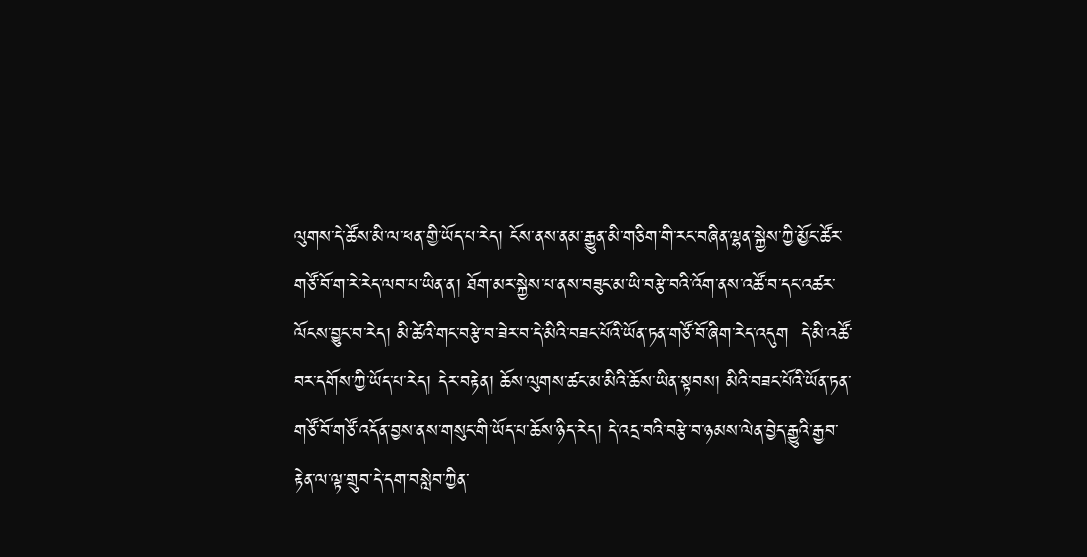ལུགས་དེ་ཚོས་མི་ལ་ཕན་གྱི་ཡོད་པ་རེད། ངོས་ནས་ནམ་རྒྱུན་མི་གཅིག་གི་རང་བཞིན་ལྷན་སྐྱེས་ཀྱི་མྱོང་ཚོར་གཙོ་བོ་ག་རེ་རེད་ལབ་པ་ཡིན་ན། ཐོག་མར་སྐྱེས་པ་ནས་བཟུང་མ་ཡི་བརྩེ་བའི་འོག་ནས་འཚོ་བ་དང་འཚར་ལོངས་བྱུང་བ་རེད། མི་ཚེའི་གང་བརྩེ་བ་ཟེར་བ་དེ་མིའི་བཟང་པོའི་ཡོན་ཏན་གཙོ་བོ་ཞིག་རེད་འདུག  དེ་མི་འཚོ་བར་དགོས་ཀྱི་ཡོད་པ་རེད། དེར་བརྟེན། ཆོས་ལུགས་ཚང་མ་མིའི་ཆོས་ཡིན་སྟབས། མིའི་བཟང་པོའི་ཡོན་ཏན་གཙོ་བོ་གཙོ་འདོན་བྱས་ནས་གསུང་གི་ཡོད་པ་ཆོས་ཉིད་རེད། དེ་འདྲ་བའི་བརྩེ་བ་ཉམས་ལེན་བྱེད་རྒྱུའི་རྒྱབ་རྟེན་ལ་ལྟ་གྲུབ་དེ་དག་བསླེབ་ཀྱིན་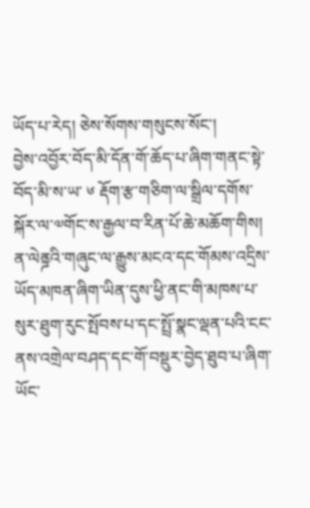ཡོད་པ་རེད། ཅེས་སོགས་གསུངས་སོང་།
བྱེས་འབྱོར་བོད་མི་དོན་གོ་ཆོད་པ་ཞིག་གནང་སྟེ་བོད་མི་ས་ཡ་ ༦ རྡོག་རྩ་གཅིག་ལ་སྒྲིལ་དགོས་སྐོར་ལ་༧གོང་ས་རྒྱལ་བ་རིན་པོ་ཆེ་མཆོག་གིས། ན་ལེནྜའི་གཞུང་ལ་རྒྱུས་མངའ་དང་གོམས་འདྲིས་ཡོད་མཁན་ཞིག་ཡིན་དུས་ཕྱི་ནང་གི་མཁས་པ་སུར་ཐུག་རུང་སྤོབས་པ་དང་སྤྲོ་སྣང་ལྡན་པའི་ངང་ནས་འགྲེལ་བཤད་དང་གོ་བསྡུར་བྱེད་ཐུབ་པ་ཞིག་ཡོང་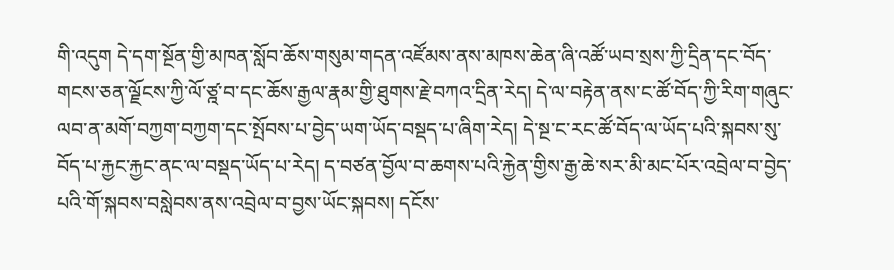གི་འདུག དེ་དག་སྔོན་གྱི་མཁན་སློབ་ཆོས་གསུམ་གདན་འཛོམས་ནས་མཁས་ཆེན་ཞི་འཚོ་ཡབ་སྲས་ཀྱི་དྲིན་དང་བོད་གངས་ཅན་ལྗོངས་ཀྱི་ལོ་ཙྰ་བ་དང་ཆོས་རྒྱལ་རྣམ་གྱི་ཐུགས་རྗེ་བཀའ་དྲིན་རེད། དེ་ལ་བརྟེན་ནས་ང་ཚོ་བོད་ཀྱི་རིག་གཞུང་ལབ་ན་མགོ་བཀྱག་བཀྱག་དང་སྤོབས་པ་བྱེད་ཡག་ཡོད་བསྡད་པ་ཞིག་རེད། དེ་སྔ་ང་རང་ཚོ་བོད་ལ་ཡོད་པའི་སྐབས་སུ་བོད་པ་རྐྱང་རྐྱང་ནང་ལ་བསྡད་ཡོད་པ་རེད། ད་བཙན་བྱོལ་བ་ཆགས་པའི་རྐྱེན་གྱིས་རྒྱ་ཆེ་སར་མི་མང་པོར་འབྲེལ་བ་བྱེད་པའི་གོ་སྐབས་བསླེབས་ནས་འབྲེལ་བ་བྱས་ཡོང་སྐབས། དངོས་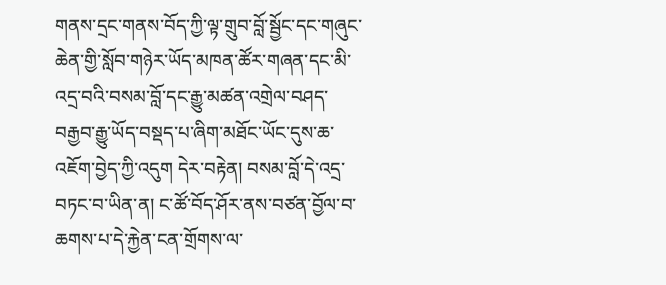གནས་དྲང་གནས་བོད་ཀྱི་ལྟ་གྲུབ་བློ་སྦྱོང་དང་གཞུང་ཆེན་གྱི་སློབ་གཉེར་ཡོད་མཁན་ཚོར་གཞན་དང་མི་འདྲ་བའི་བསམ་བློ་དང་རྒྱུ་མཚན་འགྲེལ་བཤད་བརྒྱབ་རྒྱུ་ཡོད་བསྡད་པ་ཞིག་མཐོང་ཡོང་དུས་ཆ་འཇོག་བྱེད་ཀྱི་འདུག དེར་བརྟེན། བསམ་བློ་དེ་འདྲ་བཏང་བ་ཡིན་ན། ང་ཚོ་བོད་ཤོར་ནས་བཙན་བྱོལ་བ་ཆགས་པ་དེ་རྐྱེན་ངན་གྲོགས་ལ་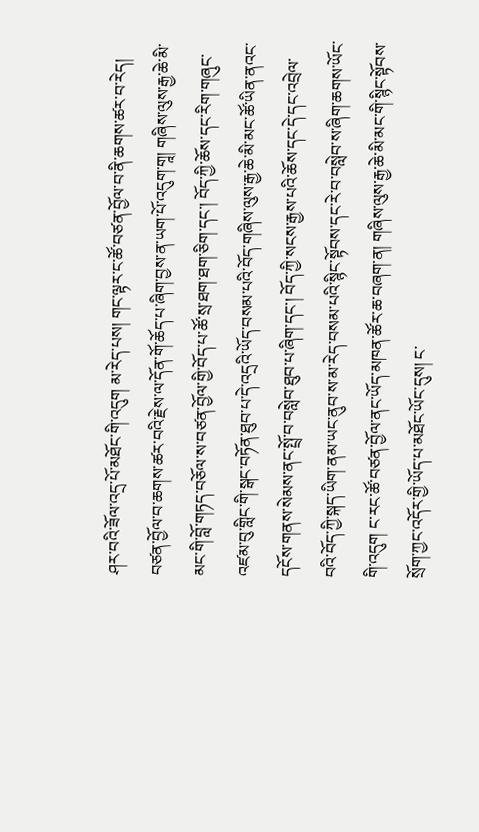ཤར་བའི་ཟོལ་འདྲ་པོ་མཐོང་གི་འདུག མ་རེད་པས། གང་ལྟར་ང་ཚོ་བཙན་བྱོལ་བ་ནི་ཆགས་ཚར་བ་རེད། བཙན་བྱོལ་བ་ཆགས་ཚར་བའི་རྗེས་ལ་དོན་གོ་ཆོད་པ་ཞིག་བྱས་ན་ཡག་པོ་འདུག་གཱ། གཞིས་ལུས་རྒྱ་ཆེ་མི་མང་གི་བློ་གཏད་བཅོལ་ས་བཙན་བྱོལ་གྱི་བོད་པ་ཚོ་སྲ་ཐག་ཐག་ཅིག་དང་། བོད་ཀྱི་ཆོས་དང་རིག་གཞུང་འཛམ་བུ་གླིང་གི་སྒང་བཏོན་ཐུབ་པ་དེ་འདྲའི་ཡོད་བསམ་པའི་བོད་གཞིས་ལུས་རྒྱ་ཆེ་མི་མང་ཚོ་ཡིན་ནའང་དངོས་གནས་སེམས་ནང་སྤྲོ་བ་བསླེབ་ཐུབ་པ་ཞིག་དང་། བོད་ཀྱི་སངས་རྒྱས་པའི་ཆོས་དང་དེ་དང་འབྲེལ་བའི་བོད་ཀྱི་སྐད་ཡིག་ནམ་ཡང་ནུབ་ས་མ་རེད་བསམ་པའི་སྙིང་སྟོབས་དང་རེ་བ་བསླེབ་ས་ཞིག་ཆགས་ཡོང་གི་འདུག ང་རང་ཚོ་བཙན་བྱོལ་ནང་ཡོད་མཁན་ཚོར་ཆ་བཞག་ན། གཞིས་ལུས་རྒྱ་ཆེ་མི་མང་གི་སྙིང་སྟོབས་སྲོག་ཀྱང་འདོར་གྱི་ཡོད་པ་མཐོང་ཡོང་དུས། ང་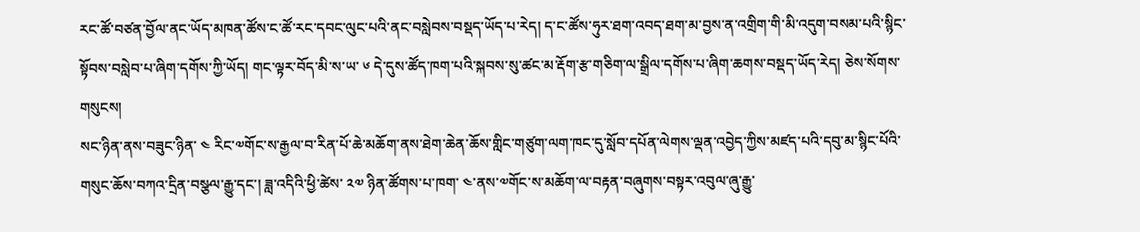རང་ཚོ་བཙན་བྱོལ་ནང་ཡོད་མཁན་ཚོས་ང་ཚོ་རང་དབང་ལུང་པའི་ནང་བསླེབས་བསྡད་ཡོད་པ་རེད། ད་ང་ཚོས་ཧུར་ཐག་འབད་ཐག་མ་བྱས་ན་འགྲིག་གི་མི་འདུག་བསམ་པའི་སྙིང་སྟོབས་བསླེབ་པ་ཞིག་དགོས་ཀྱི་ཡོད། གང་ལྟར་བོད་མི་ས་ཡ་ ༦ དེ་དུས་ཚོད་ཁག་པའི་སྐབས་སུ་ཚང་མ་རྡོག་རྩ་གཅིག་ལ་སྒྲིལ་དགོས་པ་ཞིག་ཆགས་བསྡད་ཡོད་རེད། ཅེས་སོགས་གསུངས།
སང་ཉིན་ནས་བཟུང་ཉིན་ ༤ རིང་༧གོང་ས་རྒྱལ་བ་རིན་པོ་ཆེ་མཆོག་ནས་ཐེག་ཆེན་ཆོས་གླིང་གཙུག་ལག་ཁང་དུ་སློབ་དཔོན་ལེགས་ལྡན་འབྱེད་ཀྱིས་མཛད་པའི་དབུ་མ་སྙིང་པོའི་གསུང་ཆོས་བཀའ་དྲིན་བསྩལ་རྒྱུ་དང་། ཟླ་འདིའི་ཕྱི་ཚེས་ ༢༧ ཉིན་ཚོགས་པ་ཁག་ ༤་ནས་༧གོང་ས་མཆོག་ལ་བརྟན་བཞུགས་བསྟར་འབུལ་ཞུ་རྒྱུ་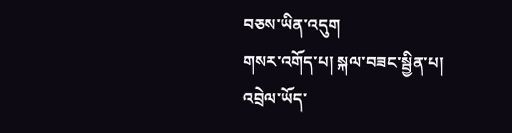བཅས་ཡིན་འདུག
གསར་འགོད་པ། སྐལ་བཟང་སྦྱིན་པ།
འབྲེལ་ཡོད་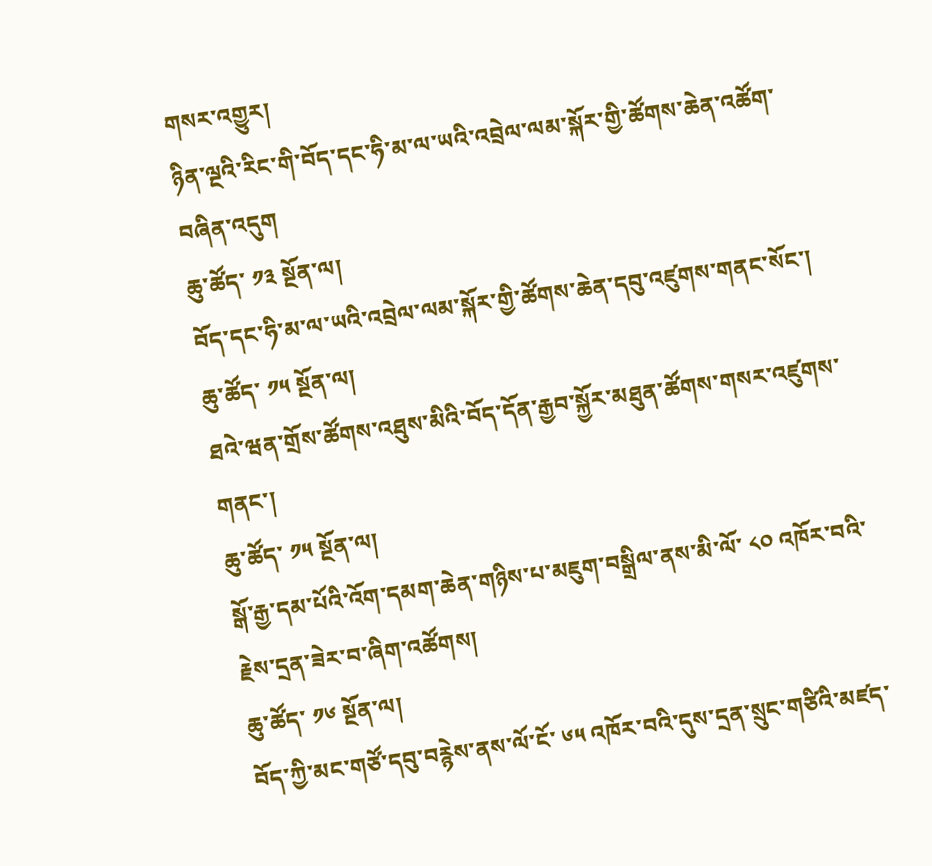གསར་འགྱུར།
ཉིན་ལྔའི་རིང་གི་བོད་དང་ཧི་མ་ལ་ཡའི་འབྲེལ་ལམ་སྐོར་གྱི་ཚོགས་ཆེན་འཚོག་བཞིན་འདུག
ཆུ་ཚོད་ ༡༣ སྔོན་ལ།
བོད་དང་ཧི་མ་ལ་ཡའི་འབྲེལ་ལམ་སྐོར་གྱི་ཚོགས་ཆེན་དབུ་འཛུགས་གནང་སོང་།
ཆུ་ཚོད་ ༡༥ སྔོན་ལ།
ཐའེ་ཝན་གྲོས་ཚོགས་འཐུས་མིའི་བོད་དོན་རྒྱབ་སྐྱོར་མཐུན་ཚོགས་གསར་འཛུགས་གནང་།
ཆུ་ཚོད་ ༡༥ སྔོན་ལ།
སྒོ་རྒྱ་དམ་པོའི་འོག་དམག་ཆེན་གཉིས་པ་མཇུག་བསྒྲིལ་ནས་མི་ལོ་ ༨༠ འཁོར་བའི་རྗེས་དྲན་ཟེར་བ་ཞིག་འཚོགས།
ཆུ་ཚོད་ ༡༦ སྔོན་ལ།
བོད་ཀྱི་མང་གཙོ་དབུ་བརྙེས་ནས་ལོ་ངོ་ ༦༥ འཁོར་བའི་དུས་དྲན་སྲུང་གཙིའི་མཛད་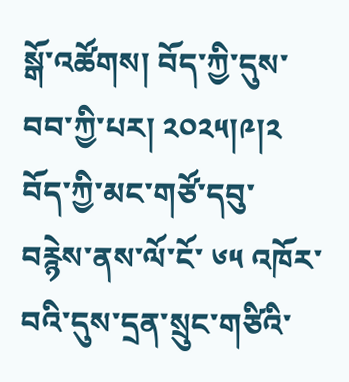སྒོ་འཚོགས། བོད་ཀྱི་དུས་བབ་ཀྱི་པར། ༢༠༢༥།༩།༢
བོད་ཀྱི་མང་གཙོ་དབུ་བརྙེས་ནས་ལོ་ངོ་ ༦༥ འཁོར་བའི་དུས་དྲན་སྲུང་གཙིའི་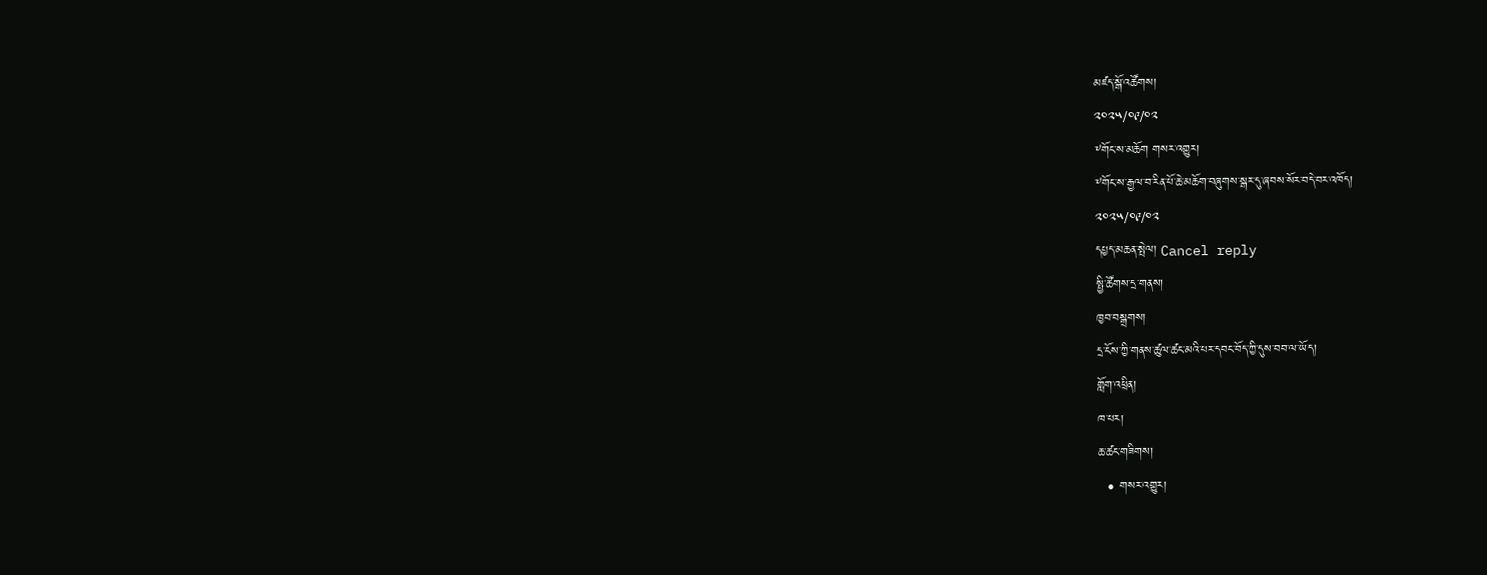མཛད་སྒོ་འཚོགས།
༢༠༢༥/༠༩/༠༢
༸གོང་ས་མཆོག གསར་འགྱུར།
༸གོང་ས་རྒྱལ་བ་རིན་པོ་ཆེ་མཆོག་བཞུགས་སྒར་དུ་ཞབས་སོར་བདེ་བར་འཁོད།
༢༠༢༥/༠༩/༠༢
དཔྱད་མཆན་སྤེལ། Cancel reply
སྤྱི་ཚོགས་དྲ་གནས།
ཁྱབ་བསྒྲགས།
དྲ་ངོས་ཀྱི་གནས་ཚུལ་ཚང་མའི་པར་དབང་བོད་ཀྱི་དུས་བབ་ལ་ཡོད།
གློག་འཕྲིན།
ཁ་པར།
ཆ་ཚང་གཟིགས།
  • གསར་འགྱུར།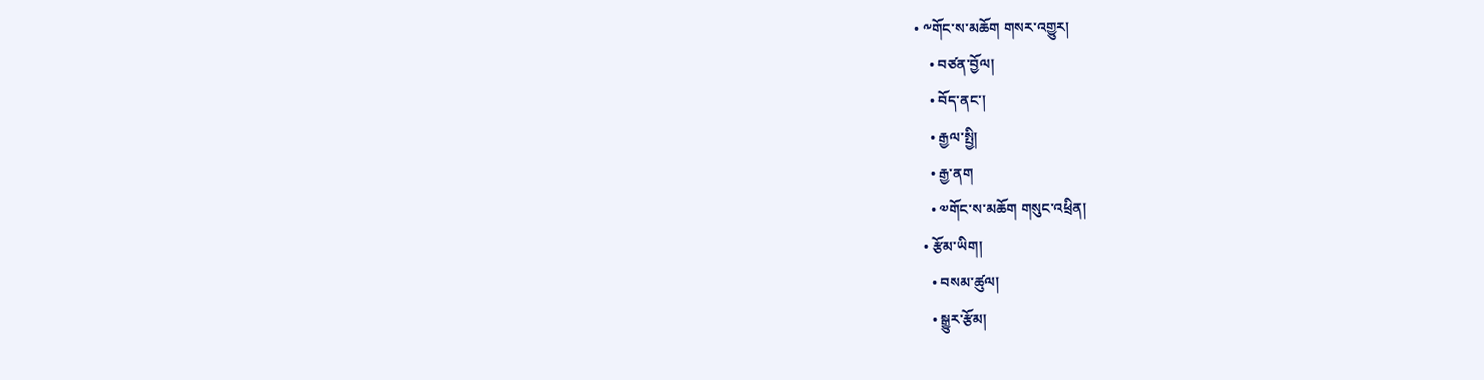• ༸གོང་ས་མཆོག གསར་འགྱུར།
    • བཙན་བྱོལ།
    • བོད་ནང་།
    • རྒྱལ་སྤྱི།
    • རྒྱ་ནག
    • ༧གོང་ས་མཆོག གསུང་འཕྲིན།
  • རྩོམ་ཡིག།
    • བསམ་ཚུལ།
    • སྒྱུར་རྩོམ།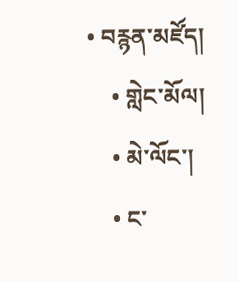• བརྙན་མཛོད།
    • གླེང་མོལ།
    • མེ་ལོང་།
    • ང་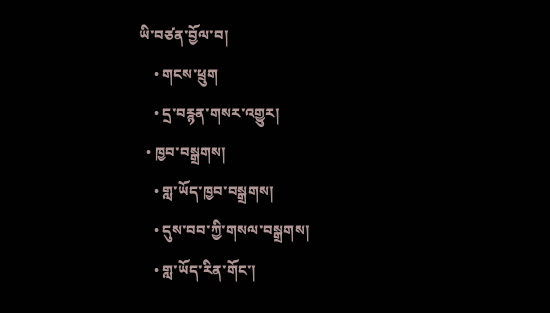ཡི་བཙན་བྱོལ་བ།
    • གངས་ཕྲུག
    • དྲ་བརྙན་གསར་འགྱུར།
  • ཁྱབ་བསྒྲགས།
    • གླ་ཡོད་ཁྱབ་བསྒྲགས།
    • དུས་བབ་ཀྱི་གསལ་བསྒྲགས།
    • གླ་ཡོད་རིན་གོང་།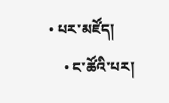• པར་མཛོད།
    • ང་ཚོའི་པར།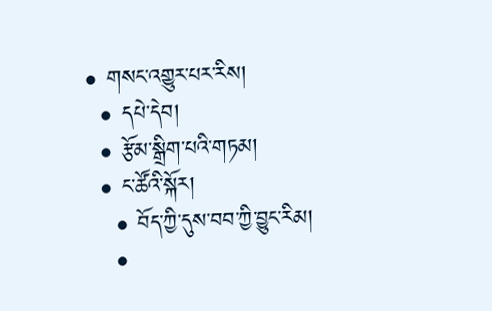• གསང་འགྱུར་པར་རིས།
  • དཔེ་དེབ།
  • རྩོམ་སྒྲིག་པའི་གཏམ།
  • ང་ཚོའི་སྐོར།
    • བོད་ཀྱི་དུས་བབ་ཀྱི་བྱུང་རིམ།
    •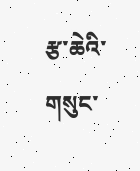རྩ་ཆེའི་གསུང་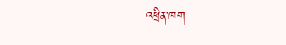འཕྲིན་ཁག